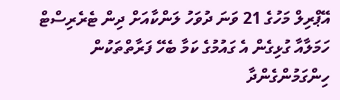އޭޕްރިލް މަހުގެ 21 ވަނަ ދުވަހު ލަންކާއަށް ދިން ޓެރެރިސްޓް ހަމަލާއާ ގުޅިގެން އެ ގައުމުގެ ކަމާ ބެހޭ ފަރާތްތަކުން ހިންގަމުންގެންދާ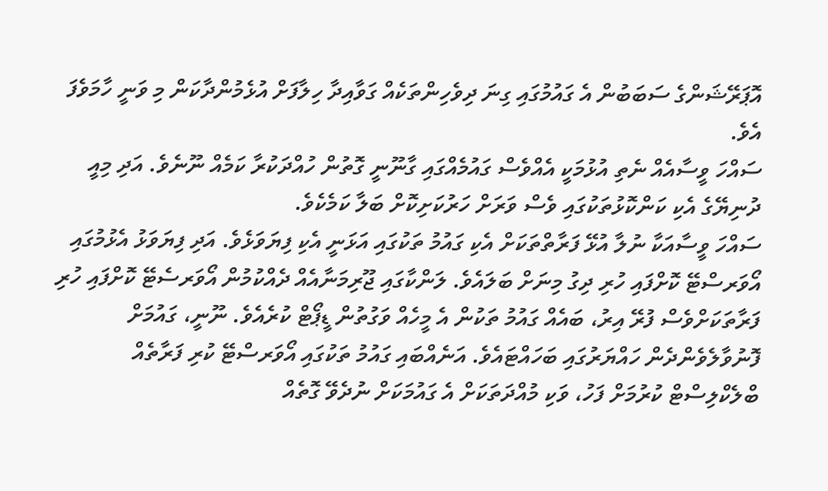އޮޕަރޭޝަންގެ ސަބަބުން އެ ގައުމުގައި ގިނަ ދިވެހިންތަކެއް ގަވާއިދާ ހިލާފަށް އުޅެމުންދާކަން މި ވަނީ ހާމަވެފަ އެވެ.
ސައްހަ ވީސާއެއް ނެތި އުޅުމަކީ އެއްވެސް ގައުމެއްގައި ގާނޫނީ ގޮތުން ހުއްދަކުރާ ކަމެއް ނޫނެވެ. އަދި މިއީ ދުނިޔޭގެ އެކި ކަންކޮޅުތަކުގައި ވެސް ވަރަށް ހަރުކަށިކޮށް ބަލާ ކަމެކެވެ.
ސައްހަ ވީސާއަކާ ނުލާ އުޅޭ ފަރާތްތަކަށް އެކި ގައުމު ތަކުގައި އަޅަނީ އެކި ފިޔަވަޅެވެ. އަދި ފިޔަވަޅު އެޅުމުގައި އޯވަރސްޓޭ ކޮށްފައި ހުރި ދިގު މިނަށް ބަލައެވެ. ލަންކާގައި ޖޫރިމަނާއެއް ދެއްކުމުން އޯވަރސެޓޭ ކޮށްފައި ހުރި ފަރާތަކަށްވެސް ފުރޭ އިރު، ބައެއް ގައުމު ތަކުން އެ މީހެއް ވަގުތުން ޑީޕޯޓް ކުރެއެވެ. ނޫނީ، ގައުމަށް ފޮނުވާލެވެންދެން ހައްޔަރުގައި ބަހައްޓައެވެ. އަނެއްބައި ގައުމު ތަކުގައި އޯވަރސްޓޭ ކުރި ފަރާތެއް ބްލެކްލިސްޓް ކުރުމަށް ފަހު، ވަކި މުއްދަތަކަށް އެ ގައުމަކަށް ނުދެވޭ ގޮތެއް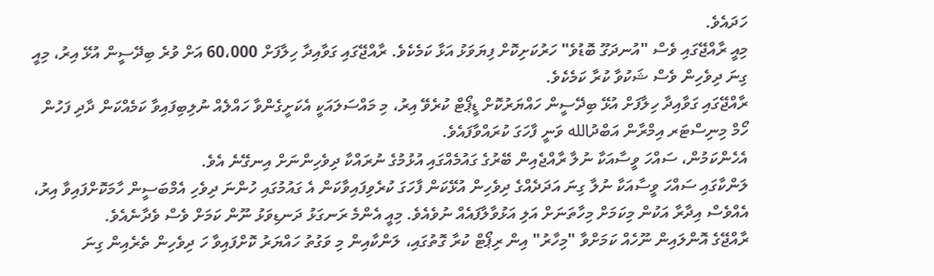ހަދައެވެ.
މިއީ ރާއްޖޭގައި ވެސް "އުނދަގޫ ބޮޑުވެ" ހަރުކަށިކޮށް ފިޔަވަޅު އަޅާ ކަމެކެވެ. ރާއްޖޭގައި ގަވާއިދާ ހިލާފަށް 60،000 އަށް ވުރެ ބިދޭސީން އުޅޭ އިރު، މިއީ ގިނަ ދިވެހިން ވެސް ޝަކުވާ ކުރާ ކަމެކެވެ.
ރާއްޖޭގައި ގަވާއިދާ ހިލާފަށް އުޅޭ ބިދޭސީން ހައްޔަރުކޮށް ޑީޕޯޓް ކުރެވޭ އިރު، މި މައްސަލައަކީ އެކަށީގެންވާ ހައްލެއް ނުލިބިފައިވާ ކަމެއްކަން ދާދި ފަހުން ހޯމް މިނިސްޓަރ އިމްރާން އަބްދުالله ވަނީ ފާހަގަ ކުރައްވާފައެވެ.
އެހެންކަމުން، ސައްހަ ވީސާއަކާ ނުލާ ރާއްޖެއިން ބޭރުގެ ގައުމެއްގައި އުޅުމުގެ ނުރައްކާ ދިވެހިންނަށް އިނގޭނެ އެވެ.
ލަންކާގައި ސައްހަ ވީސާއަކާ ނުލާ ގިނަ އަދަދެއްގެ ދިވެހިން އުޅޭކަން ފާހަގަ ކުރެވިފައިވާކަން އެ ގައުމުގައި ހުންނަ ދިވެހި އެމްބަސީން ހާމަކޮށްފައިވާ އިރު، އެއްވެސް އިދާރާ އަކުން މިކަމަށް މިހާތަނަށް އަލި އަޅުވާލާފައެއް ނުވެއެވެ. މިއީ އެންމެ ރަނގަޅު ދަނޑިވަޅު ނޫން ކަމަށް ވެސް ވެދާނެއެވެ.
ރާއްޖޭގެ އޮންލައިން ނޫހެއް ކަމަށްވާ "މިހާރު" އިން ރިޕޯޓް ކުރާ ގޮތުގައި، ލަންކާއިން މި ވަގުތު ހައްޔަރު ކޮށްފައިވާ ހަ ދިވެހިން ތެރެއިން ގިނަ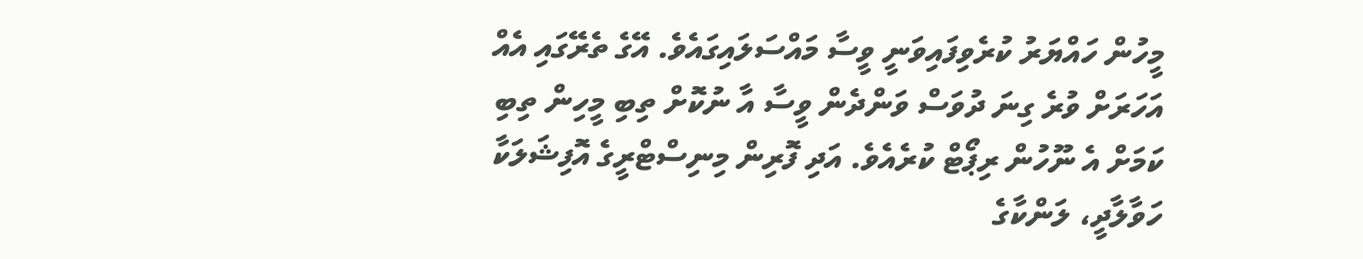މީހުން ހައްޔަރު ކުރެވިފައިވަނީ ވީސާ މައްސަލައިގައެވެ. އޭގެ ތެރޭގައި އެއް އަހަރަށް ވުރެ ގިނަ ދުވަސް ވަންދެން ވީސާ އާ ނުކޮށް ތިބި މީހިން ތިބި ކަމަށް އެ ނޫހުން ރިޕޯޓް ކުރެއެވެ. އަދި ފޮރިން މިނިސްޓްރީގެ އޮފިޝަލަކާ ހަވާލާދީ، ލަންކާގެ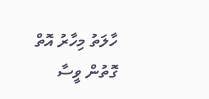ހާލަތު މިހާރު އޮތް ގޮތުން ވީސާ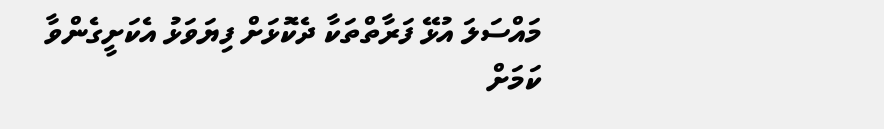މައްސަލަ އުޅޭ ފަރާތްތަކާ ދެކޮޅަށް ފިޔަވަޅު އެކަށީގެންވާ ކަމަށް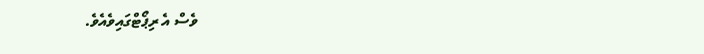ވެސް އެ ރިޕޯޓްގައިވެއެވެ.